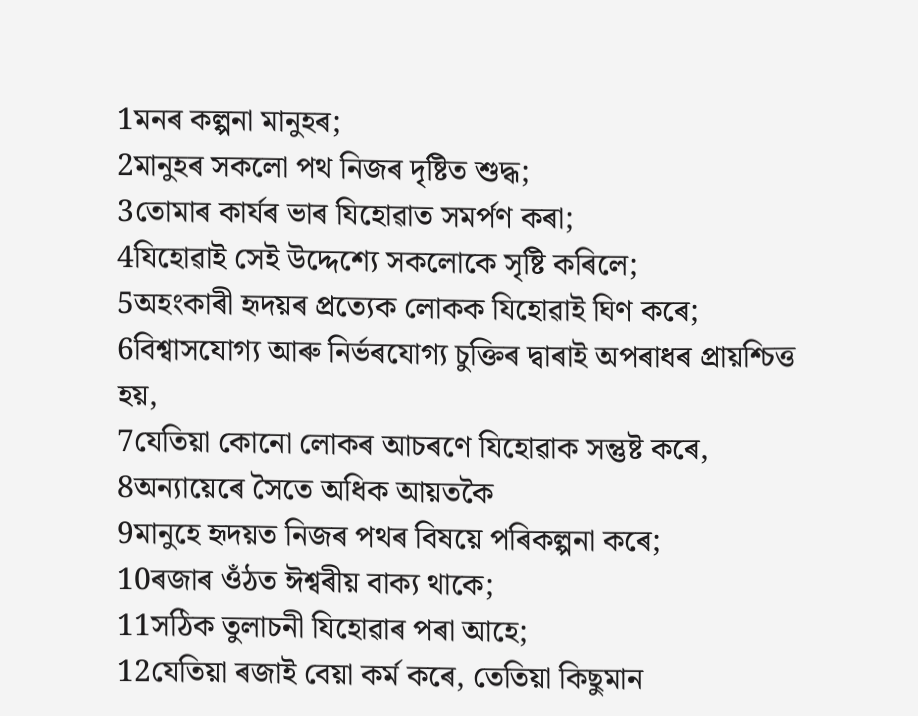1মনৰ কল্পনা মানুহৰ;
2মানুহৰ সকলো পথ নিজৰ দৃষ্টিত শুদ্ধ;
3তোমাৰ কাৰ্যৰ ভাৰ যিহোৱাত সমৰ্পণ কৰা;
4যিহোৱাই সেই উদ্দেশ্যে সকলোকে সৃষ্টি কৰিলে;
5অহংকাৰী হৃদয়ৰ প্ৰত্যেক লোকক যিহোৱাই ঘিণ কৰে;
6বিশ্বাসযোগ্য আৰু নিৰ্ভৰযোগ্য চুক্তিৰ দ্বাৰাই অপৰাধৰ প্ৰায়শ্চিত্ত হয়,
7যেতিয়া কোনো লোকৰ আচৰণে যিহোৱাক সন্তুষ্ট কৰে,
8অন্যায়েৰে সৈতে অধিক আয়তকৈ
9মানুহে হৃদয়ত নিজৰ পথৰ বিষয়ে পৰিকল্পনা কৰে;
10ৰজাৰ ওঁঠত ঈশ্বৰীয় বাক্য থাকে;
11সঠিক তুলাচনী যিহোৱাৰ পৰা আহে;
12যেতিয়া ৰজাই বেয়া কৰ্ম কৰে, তেতিয়া কিছুমান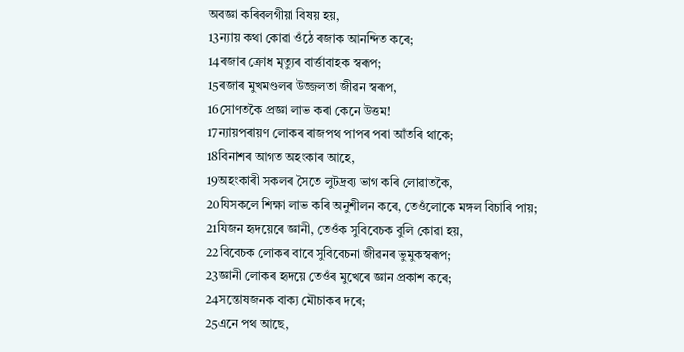অবজ্ঞা কৰিবলগীয়া বিষয় হয়,
13ন্যায় কথা কোৱা ওঁঠে ৰজাক আনন্দিত কৰে;
14ৰজাৰ ক্ৰোধ মৃত্যুৰ বাৰ্ত্তাবাহক স্বৰূপ;
15ৰজাৰ মুখমণ্ডলৰ উজ্জলতা জীৱন স্বৰূপ,
16সোণতকৈ প্রজ্ঞা লাভ কৰা কেনে উত্তম!
17ন্যায়পৰায়ণ লোকৰ ৰাজপথ পাপৰ পৰা আঁতৰি থাকে;
18বিনাশৰ আগত অহংকাৰ আহে,
19অহংকাৰী সকলৰ সৈতে লুটদ্ৰব্য ভাগ কৰি লোৱাতকৈ,
20যিসকলে শিক্ষা লাভ কৰি অনুশীলন কৰে, তেওঁলোকে মঙ্গল বিচাৰি পায়;
21যিজন হৃদয়েৰে জ্ঞানী, তেওঁক সুবিবেচক বুলি কোৱা হয়,
22বিবেচক লোকৰ বাবে সুবিবেচনা জীৱনৰ ভুমুকস্বৰূপ;
23জ্ঞানী লোকৰ হৃদয়ে তেওঁৰ মুখেৰে জ্ঞান প্রকাশ কৰে;
24সন্তোষজনক বাক্য মৌচাকৰ দৰে;
25এনে পথ আছে,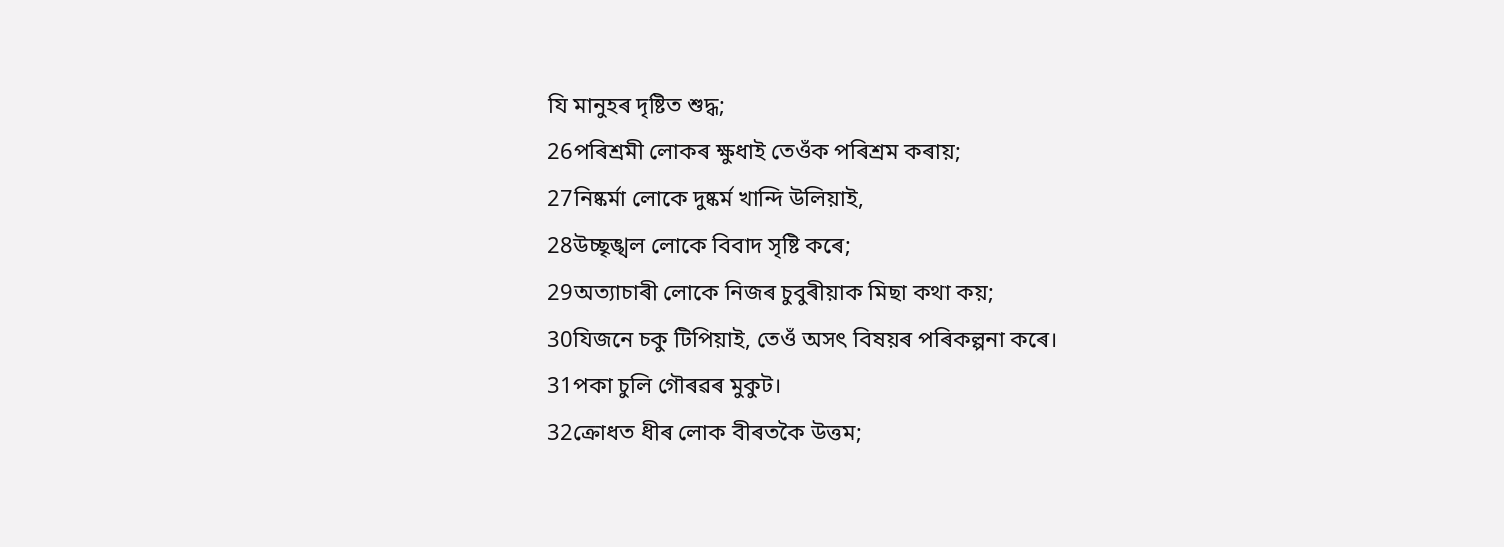যি মানুহৰ দৃষ্টিত শুদ্ধ;
26পৰিশ্ৰমী লোকৰ ক্ষুধাই তেওঁক পৰিশ্ৰম কৰায়;
27নিষ্কৰ্মা লোকে দুষ্কর্ম খান্দি উলিয়াই,
28উচ্ছৃঙ্খল লোকে বিবাদ সৃষ্টি কৰে;
29অত্যাচাৰী লোকে নিজৰ চুবুৰীয়াক মিছা কথা কয়;
30যিজনে চকু টিপিয়াই, তেওঁ অসৎ বিষয়ৰ পৰিকল্পনা কৰে।
31পকা চুলি গৌৰৱৰ মুকুট।
32ক্ৰোধত ধীৰ লোক বীৰতকৈ উত্তম;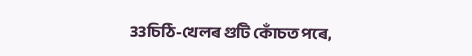33চিঠি-খেলৰ গুটি কোঁচত পৰে,